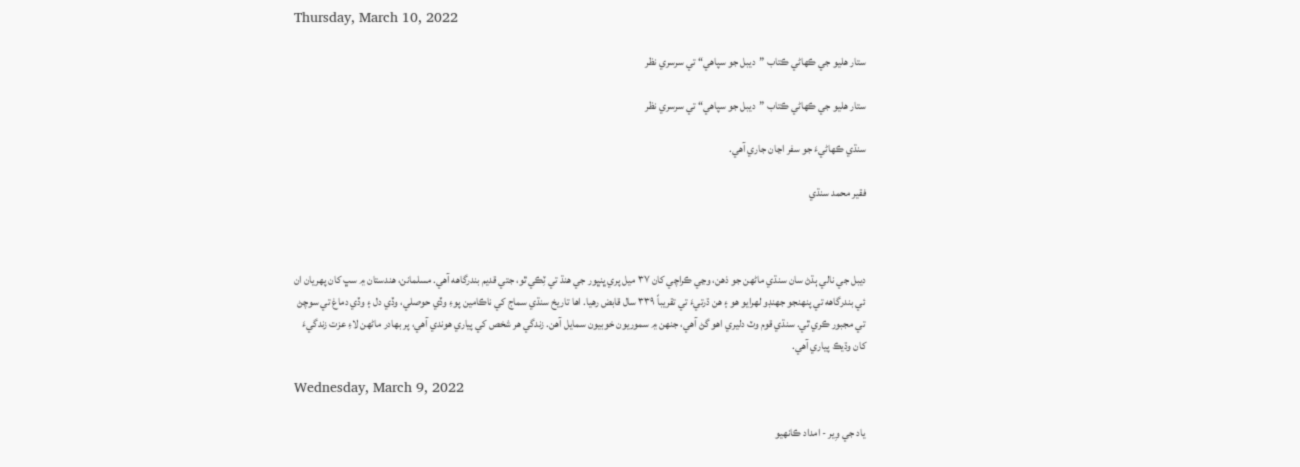Thursday, March 10, 2022

ستار هليو جي ڪھاڻي ڪتاب ”ديبل جو سپاهي“ تي سرسري نظر

ستار هليو جي ڪھاڻي ڪتاب ”ديبل جو سپاهي“ تي سرسري نظر

سنڌي ڪھاڻيءَ جو سفر اڃان جاري آهي.

فقير محمد سنڌي



ديبل جي نالي ٻڌڻ سان سنڌي ماڻهن جو ذهن، وڃي ڪراچي کان ۳۷ ميل پري ڀنڀور جي هنڌ تي ٽِڪي ٿو، جتي قديم بندرگاهه آهي. مسلمانن، هندستان ۾ سڀ کان پھريان ان ئي بندرگاهه تي پنھنجو جهنڊو لھرايو هو ۽ هن ڌرتيءَ تي تقريباً ۳۳۹ سال قابض رهيا. اها تاريخ سنڌي سماج کي ناڪامين پوءِ وڏي حوصلي، وڏي دل ۽ وڏي دماغ تي سوچڻ تي مجبور ڪري ٿي. سنڌي قوم وٽ دليري اهو گڻ آهي، جنھن ۾ سموريون خوبيون سمايل آهن. زندگي هر شخص کي پياري هوندي آهي، پر بھادر ماڻهن لاءِ عزت زندگيءَ کان وڌيڪ پياري آهي.

Wednesday, March 9, 2022

ياد جي وِير - امداد ڪانهيو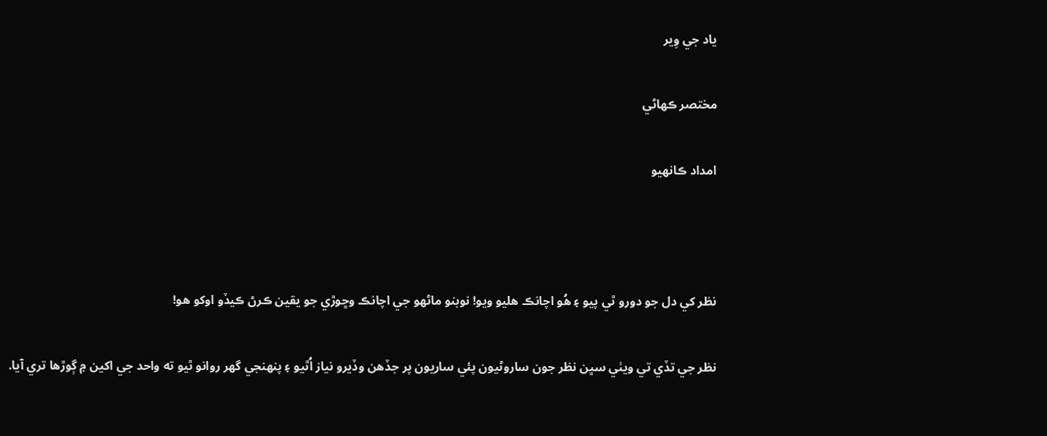ياد جي وِير

مختصر ڪهاڻي

امداد ڪانهيو



نظر کي دل جو دورو ٿي پيو ۽ هُو اچانڪ هليو ويو! نوبنو ماڻهو جي اچانڪ وڇوڙي جو يقين ڪرڻ ڪيڏو اوکو هو!

نظر جي تڏي تي ويٺي سڀن نظر جون ساروڻيون پئي ساريون پر جڏهن وڏيرو نياز اُٿيو ۽ پنهنجي گهر روانو ٿيو ته واحد جي اکين ۾ ڳوڙها تري آيا.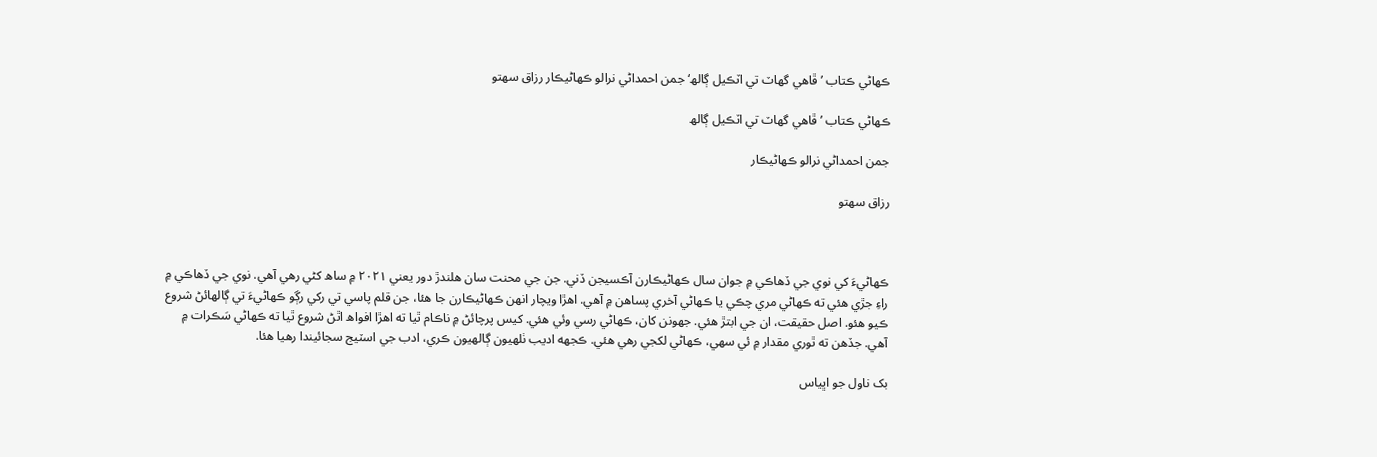ڪھاڻي ڪتاب ’ڦاهي گهاٽ تي اٽڪيل ڳالھ‘ جمن احمداڻي نرالو ڪهاڻيڪار رزاق سهتو

ڪھاڻي ڪتاب ’ڦاهي گهاٽ تي اٽڪيل ڳالھ

جمن احمداڻي نرالو ڪهاڻيڪار

رزاق سهتو



ڪهاڻيءَ کي نوي جي ڏهاڪي ۾ جوان سال ڪهاڻيڪارن آڪسيجن ڏني. جن جي محنت سان هلندڙ دور يعني ۲۰۲۱ ۾ ساھ کڻي رهي آهي. نوي جي ڏهاڪي ۾ راءِ جڙي هئي ته ڪهاڻي مري چڪي يا ڪهاڻي آخري پساھن ۾ آهي. اهڙا ويچار انهن ڪهاڻيڪارن جا هئا، جن قلم پاسي تي رکي رڳو ڪهاڻيءَ تي ڳالهائڻ شروع ڪيو هئو. اصل حقيقت، ان جي ابتڙ هئي. جهونن کان، ڪهاڻي رسي وئي هئي. کيس پرچائڻ ۾ ناڪام ٿيا ته اهڙا افواھ اٿڻ شروع ٿيا ته ڪهاڻي سَڪرات ۾ آهي. جڏهن ته ٿوري مقدار ۾ ئي سهي، ڪهاڻي لکجي رهي هئي. ڪجهه اديب ٺلهيون ڳالهيون ڪري، ادب جي اسٽيج سجائيندا رهيا هئا.

بک ناول جو اڀياس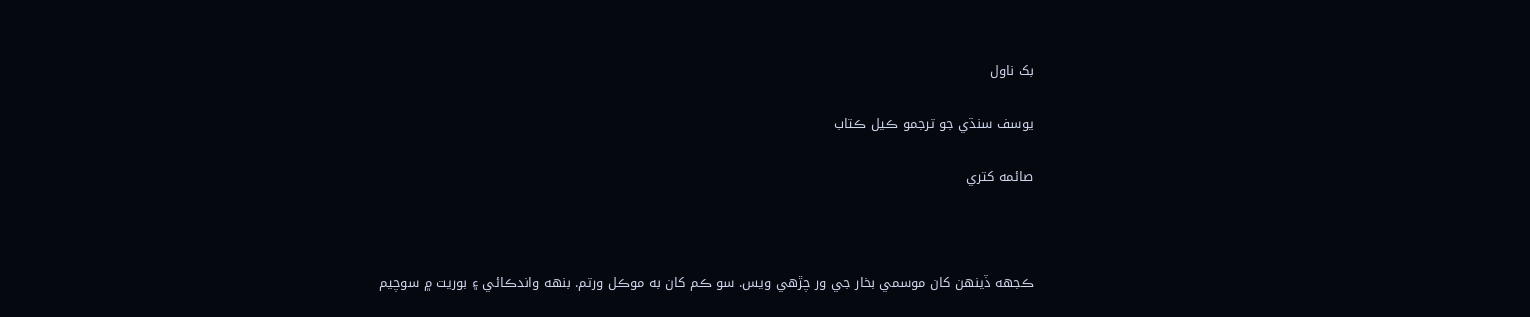بک ناول

يوسف سنڌي جو ترجمو ڪيل ڪتاب

صائمه کتري



ڪجھه ڏينهن کان موسمي بخار جي ور چڙهي ويس. سو ڪم کان به موڪل ورتم. بنهه واندڪائي ۽ بوريت ۾ سوچيم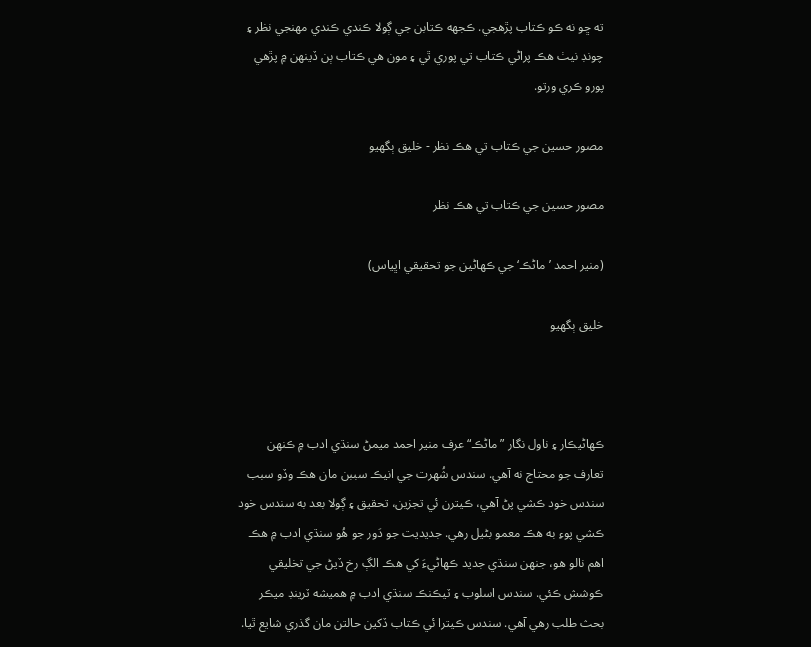ته ڇو نه ڪو ڪتاب پڙهجي. ڪجهه ڪتابن جي ڳولا ڪندي ڪندي مهنجي نظر ۽ چونڊ نيٺ هڪ پراڻي ڪتاب تي پوري ٿي ۽ مون هي ڪتاب ٻن ڏينهن ۾ پڙهي پورو ڪري ورتو.

مصور حسين جي ڪتاب تي ھڪ نظر - خليق ٻگھيو

مصور حسين جي ڪتاب تي ھڪ نظر

(منير احمد ’ماڻڪ‘ جي ڪھاڻين جو تحقيقي اڀياس)

خليق ٻگھيو



ڪھاڻيڪار ۽ ناول نگار ”ماڻڪ“ عرف منير احمد ميمڻ سنڌي ادب ۾ ڪنھن تعارف جو محتاج نه آھي. سندس شُھرت جي انيڪ سببن مان ھڪ وڏو سبب سندس خود ڪشي پڻ آھي، ڪيترن ئي تجزين، تحقيق ۽ ڳولا بعد به سندس خود ڪشي پوءِ به ھڪ معمو بڻيل رھي. جديديت جو دَور جو ھُو سنڌي ادب ۾ ھڪ اھم نالو ھو، جنھن سنڌي جديد ڪھاڻيءَ کي ھڪ الڳ رخ ڏيڻ جي تخليقي ڪوشش ڪئي. سندس اسلوب ۽ ٽيڪنڪ سنڌي ادب ۾ ھميشه ٽرينڊ ميڪر بحث طلب رھي آھي. سندس ڪيترا ئي ڪتاب ڏکين حالتن مان گذري شايع ٿيا.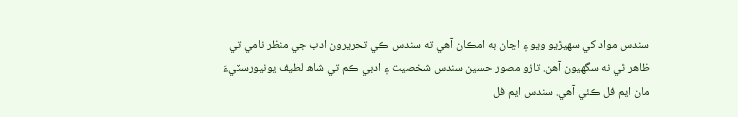سندس مواد کي سھيڙيو ويو ۽ اڃان به امڪان آھي ته سندس ڪي تحريرون ادب جي منظر نامي تي ظاھر ٿي نه سگھيون آھن. تازو مصور حسين سندس شخصيت ۽ ادبي ڪم تي شاھ لطيف يونيورسٽيءَ مان ايم فل ڪئي آھي. سندس ايم فل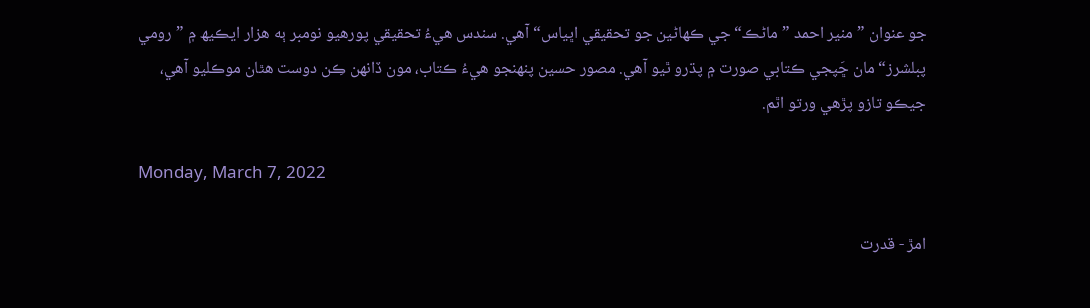جو عنوان ”منير احمد ”ماڻڪ“ جي ڪھاڻين جو تحقيقي اڀياس“ آھي. سندس ھيءُ تحقيقي پورھيو نومبر ٻه ھزار ايڪيھ ۾ ”رومي پبلشرز“ مان ڇَپجي ڪتابي صورت ۾ پڌرو ٿيو آھي. مصور حسين پنھنجو ھيءُ ڪتاب، مون ڏانھن ڪِن دوست ھٿان موڪليو آھي، جيڪو تازو پڙھي ورتو اٿم.

Monday, March 7, 2022

امڙ - قدرت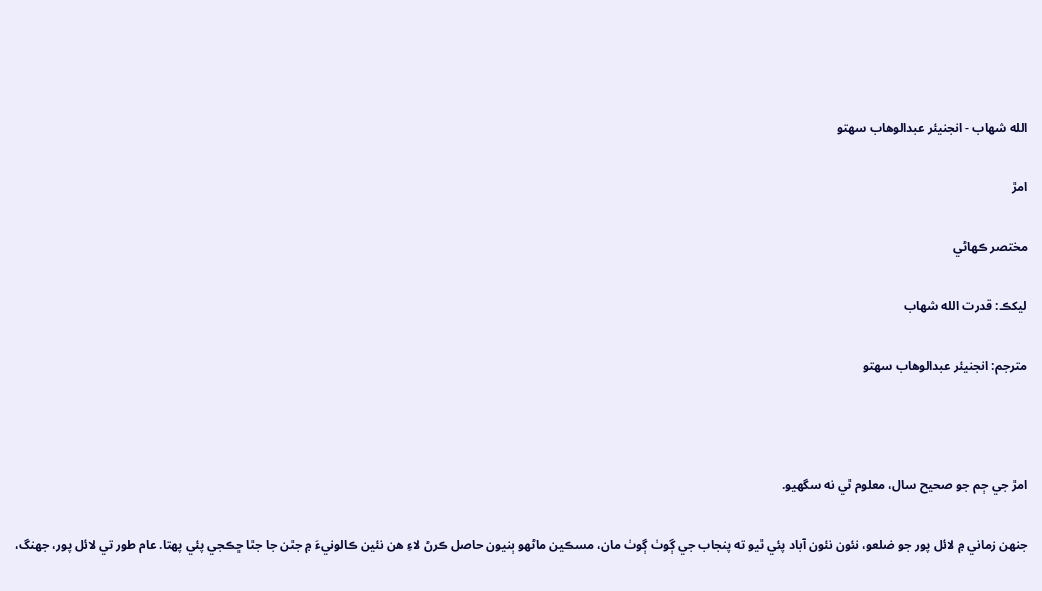الله شھاب - انجنيئر عبدالوھاب سھتو

امڙ

مختصر ڪھاڻي

ليکڪ: قدرت الله شھاب

مترجم: انجنيئر عبدالوھاب سھتو



امڙ جي ڄم جو صحيح سال، معلوم ٿي نه سگھيو.

جنھن زماني ۾ لائل پور جو ضلعو، نئون نئون آباد پئي ٿيو ته پنجاب جي ڳوٺ ڳوٺ مان، مسڪين ماڻھو ٻنيون حاصل ڪرڻ لاءِ ھن نئين ڪالونيءَ ۾ جٿن جا جٿا ڇڪجي پئي پھتا. عام طور تي لائل پور، جھنگ،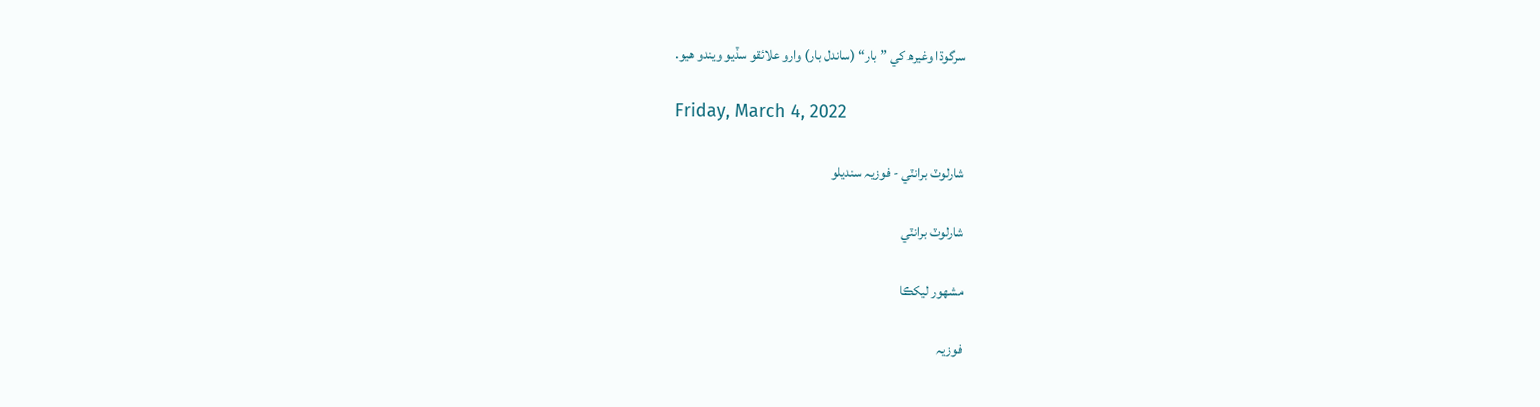سرگوڌا وغيرھ کي ”بار“ (ساندل بار) وارو علائقو سڏيو ويندو ھيو.

Friday, March 4, 2022

شارلوٽ برانٽي - فوزيہ سنديلو

شارلوٽ برانٽي

مشهور ليکڪا

فوزيہ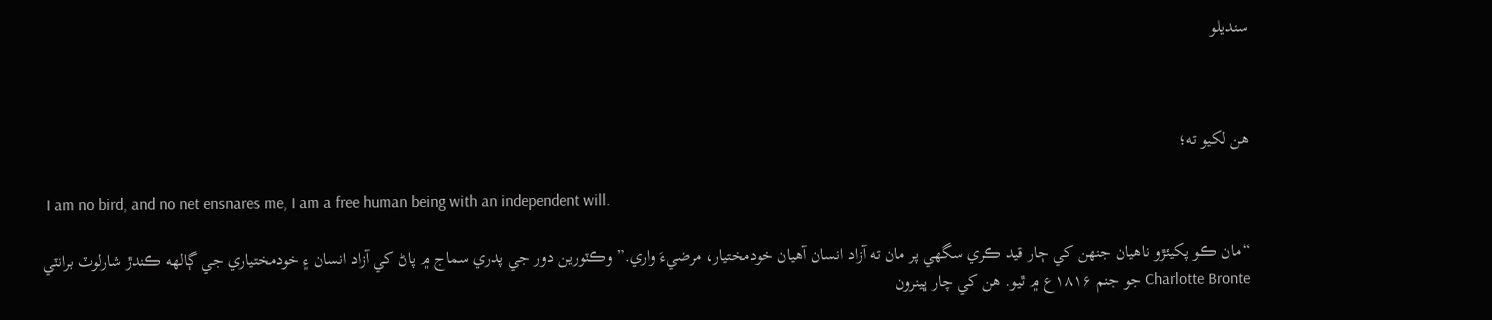سنديلو



هن لکيو ته؛

 I am no bird, and no net ensnares me, I am a free human being with an independent will.

“مان ڪو پکيئڙو ناهيان جنهن کي ڄار قيد ڪري سگهي پر مان ته آزاد انسان آهيان خودمختيار، مرضيءَ واري.” وڪٽورين دور جي پدري سماج ۾ پاڻ کي آزاد انسان ۽ خودمختياري جي ڳالهه ڪندڙ شارلوٽ برانٽي Charlotte Bronte جو جنم ۱۸۱۶ع ۾ ٿيو. هن کي چار ڀينرون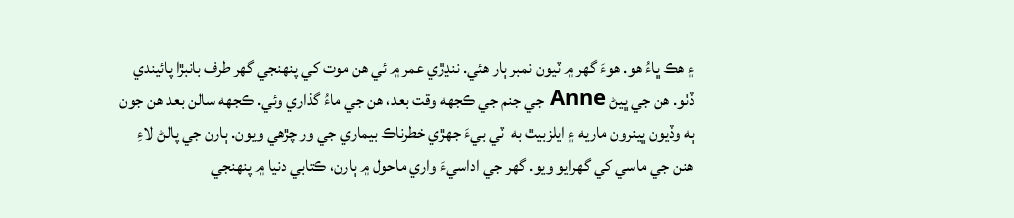۽ هڪ ڀاءُ هو. هوءَ گهر ۾ ٽيون نمبر ٻار هئي. ننڍڙي عمر ۾ ئي هن موت کي پنهنجي گهر طرف بانبڙا پائيندي ڏٺو. هن جي ڀيڻ Anne جي جنم جي ڪجهه وقت بعد، هن جي ماءُ گذاري وئي. ڪجهه سالن بعد هن جون ٻه وڏيون ڀينرون ماريه ۽ ايلزبيٿ به  ٽي بيءَ جهڙي خطرناڪ بيماري جي ور چڙهي ويون. ٻارن جي پالڻ لاءِ هنن جي ماسي کي گهرايو ويو. گهر جي اداسيءَ واري ماحول ۾ ٻارن، ڪتابي دنيا ۾ پنهنجي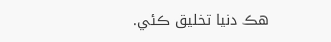هڪ دنيا تخليق ڪئي.